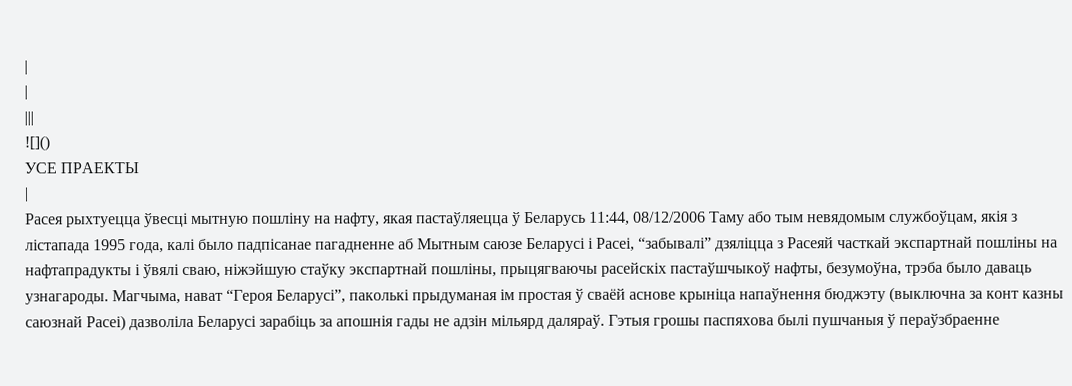|
|
|||
![]()
УСЕ ПРАЕКТЫ
|
Расея рыхтуецца ўвесці мытную пошліну на нафту, якая пастаўляецца ў Беларусь 11:44, 08/12/2006 Таму або тым невядомым службоўцам, якія з лістапада 1995 года, калі было падпісанае пагадненне аб Мытным саюзе Беларусі і Расеі, “забывалі” дзяліцца з Расеяй часткай экспартнай пошліны на нафтапрадукты і ўвялі сваю, ніжэйшую стаўку экспартнай пошліны, прыцягваючы расейскіх пастаўшчыкоў нафты, безумоўна, трэба было даваць узнагароды. Магчыма, нават “Героя Беларусі”, паколькі прыдуманая ім простая ў сваёй аснове крыніца напаўнення бюджэту (выключна за конт казны саюзнай Расеі) дазволіла Беларусі зарабіць за апошнія гады не адзін мільярд даляраў. Гэтыя грошы паспяхова былі пушчаныя ў пераўзбраенне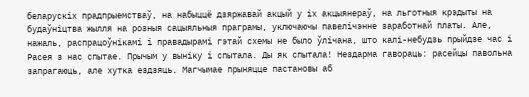беларускіх прадпрыемстваў, на набыццё дзяржавай акцый у іх акцыянераў, на льготныя крэдыты на будаўніцтва жылля на розныя сацыяльныя праграмы, уключаючы павелічэнне заработнай платы. Але, нажаль, распрацоўнікамі і правадырамі гэтай схемы не было ўлічана, што калі-небудзь прыйдзе час і Расея з нас спытае. Прычым у выніку і спытала. Ды як спытала! Нездарма гавораць: расейцы павольна запрагаюць, але хутка ездзяць. Магчымае прыняцце пастановы аб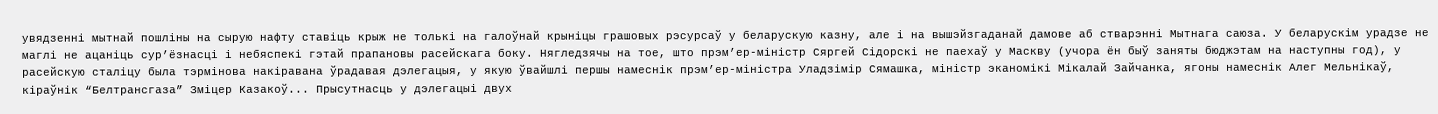увядзенні мытнай пошліны на сырую нафту ставіць крыж не толькі на галоўнай крыніцы грашовых рэсурсаў у беларускую казну, але і на вышэйзгаданай дамове аб стварэнні Мытнага саюза. У беларускім урадзе не маглі не ацаніць сур’ёзнасці і небяспекі гэтай прапановы расейскага боку. Нягледзячы на тое, што прэм’ер-міністр Сяргей Сідорскі не паехаў у Маскву (учора ён быў заняты бюджэтам на наступны год), у расейскую сталіцу была тэрмінова накіравана ўрадавая дэлегацыя, у якую ўвайшлі першы намеснік прэм’ер-міністра Уладзімір Сямашка, міністр эканомікі Мікалай Зайчанка, ягоны намеснік Алег Мельнікаў, кіраўнік “Белтрансгаза” Зміцер Казакоў... Прысутнасць у дэлегацыі двух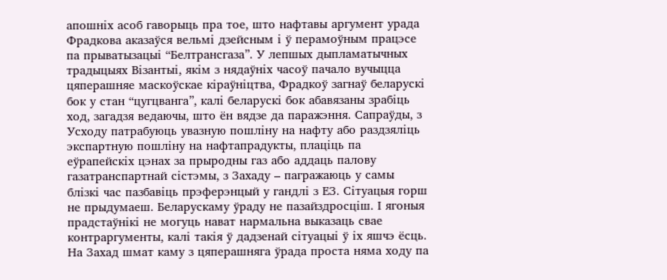апошніх асоб гаворыць пра тое, што нафтавы аргумент урада Фрадкова аказаўся вельмі дзейсным і ў перамоўным працэсе па прыватызацыі “Белтрансгаза”. У лепшых дыпламатычных традыцыях Візантыі, якім з нядаўніх часоў пачало вучыцца цяперашняе маскоўскае кіраўніцтва, Фрадкоў загнаў беларускі бок у стан “цугцванга”, калі беларускі бок абавязаны зрабіць ход, загадзя ведаючы, што ён вядзе да паражэння. Сапраўды, з Усходу патрабуюць увазную пошліну на нафту або раздзяліць экспартную пошліну на нафтапрадукты, плаціць па еўрапейскіх цэнах за прыродны газ або аддаць палову газатранспартнай сістэмы, з Захаду – пагражаюць у самы блізкі час пазбавіць прэферэнцый у гандлі з ЕЗ. Сітуацыя горш не прыдумаеш. Беларускаму ўраду не пазайздросціш. І ягоныя прадстаўнікі не могуць нават нармальна выказаць свае контраргументы, калі такія ў дадзенай сітуацыі ў іх яшчэ ёсць. На Захад шмат каму з цяперашняга ўрада проста няма ходу па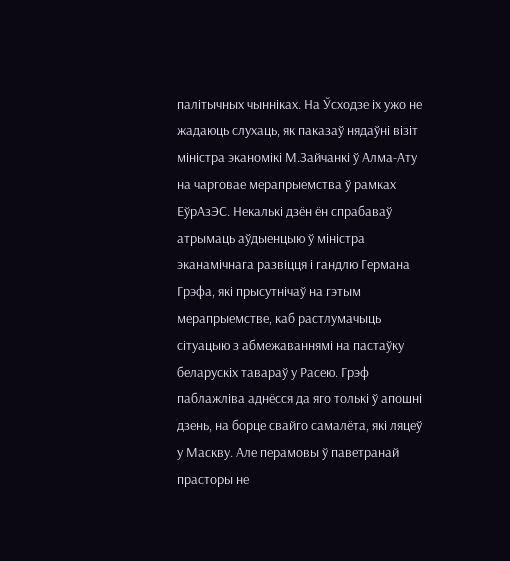палітычных чынніках. На Ўсходзе іх ужо не жадаюць слухаць, як паказаў нядаўні візіт міністра эканомікі М.Зайчанкі ў Алма-Ату на чарговае мерапрыемства ў рамках ЕўрАзЭС. Некалькі дзён ён спрабаваў атрымаць аўдыенцыю ў міністра эканамічнага развіцця і гандлю Германа Грэфа, які прысутнічаў на гэтым мерапрыемстве, каб растлумачыць сітуацыю з абмежаваннямі на пастаўку беларускіх тавараў у Расею. Грэф паблажліва аднёсся да яго толькі ў апошні дзень, на борце свайго самалёта, які ляцеў у Маскву. Але перамовы ў паветранай прасторы не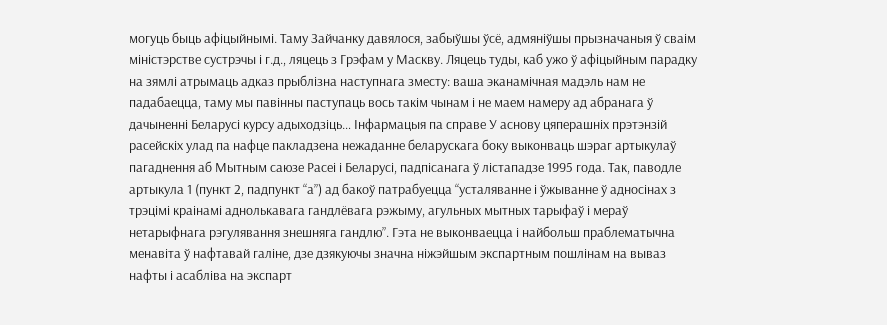могуць быць афіцыйнымі. Таму Зайчанку давялося, забыўшы ўсё, адмяніўшы прызначаныя ў сваім міністэрстве сустрэчы і г.д., ляцець з Грэфам у Маскву. Ляцець туды, каб ужо ў афіцыйным парадку на зямлі атрымаць адказ прыблізна наступнага зместу: ваша эканамічная мадэль нам не падабаецца, таму мы павінны паступаць вось такім чынам і не маем намеру ад абранага ў дачыненні Беларусі курсу адыходзіць… Інфармацыя па справе У аснову цяперашніх прэтэнзій расейскіх улад па нафце пакладзена нежаданне беларускага боку выконваць шэраг артыкулаў пагаднення аб Мытным саюзе Расеі і Беларусі, падпісанага ў лістападзе 1995 года. Так, паводле артыкула 1 (пункт 2, падпункт “а”) ад бакоў патрабуецца “усталяванне і ўжыванне ў адносінах з трэцімі краінамі аднолькавага гандлёвага рэжыму, агульных мытных тарыфаў і мераў нетарыфнага рэгулявання знешняга гандлю”. Гэта не выконваецца і найбольш праблематычна менавіта ў нафтавай галіне, дзе дзякуючы значна ніжэйшым экспартным пошлінам на вываз нафты і асабліва на экспарт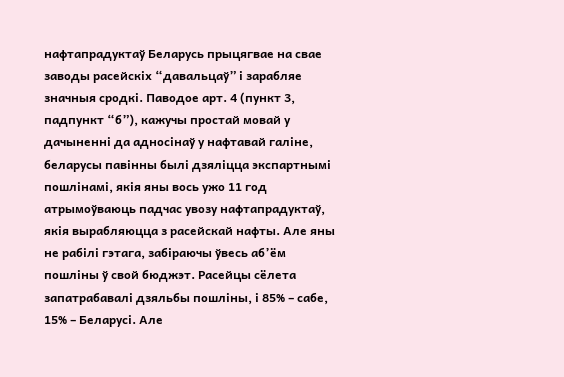нафтапрадуктаў Беларусь прыцягвае на свае заводы расейскіх “давальцаў” і зарабляе значныя сродкі. Паводое арт. 4 (пункт 3, падпункт “б”), кажучы простай мовай у дачыненні да адносінаў у нафтавай галіне, беларусы павінны былі дзяліцца экспартнымі пошлінамі, якія яны вось ужо 11 год атрымоўваюць падчас увозу нафтапрадуктаў, якія вырабляюцца з расейскай нафты. Але яны не рабілі гэтага, забіраючы ўвесь аб’ём пошліны ў свой бюджэт. Расейцы сёлета запатрабавалі дзяльбы пошліны, і 85% – сабе, 15% – Беларусі. Але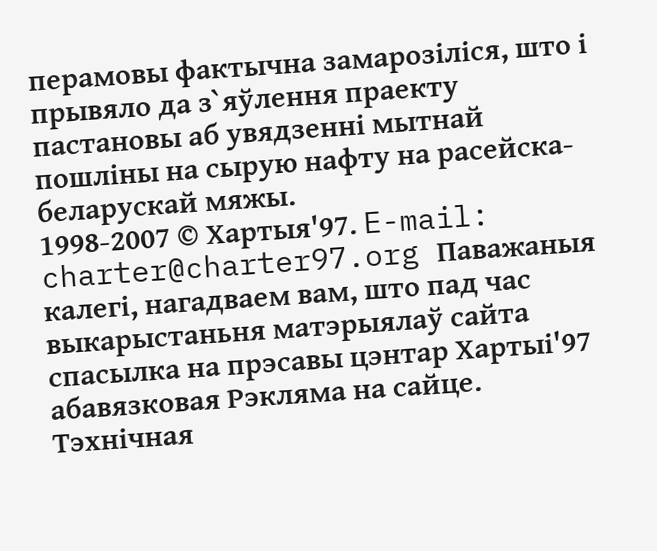перамовы фактычна замарозіліся, што і прывяло да з`яўлення праекту пастановы аб увядзенні мытнай пошліны на сырую нафту на расейска-беларускай мяжы.
1998-2007 © Хартыя'97. E-mail: charter@charter97.org Паважаныя кaлегi, нагадваем вам, што пад час выкарыстаньня матэрыялаў сайта спасылка на прэсавы цэнтар Хартыi'97 абавязковая Рэкляма на сайце. Тэхнічная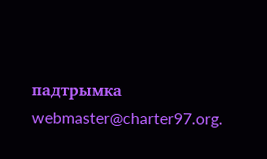падтрымка webmaster@charter97.org.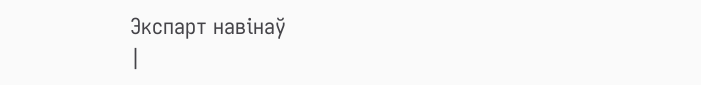Экспарт навiнаў
|